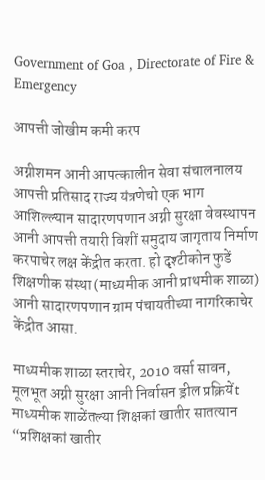Government of Goa , Directorate of Fire & Emergency

आपत्ती जोखीम कमी करप

अग्नीशमन आनी आपत्कालीन सेवा संचालनालय आपत्ती प्रतिसाद राज्य यंत्रणेचो एक भाग आशिल्ल्यान सादारणपणान अग्नी सुरक्षा वेवस्थापन आनी आपत्ती तयारी विशीं समुदाय जागृताय निर्माण करपाचेर लक्ष केंद्रीत करता. हो दृश्टीकोन फुडें शिक्षणीक संस्था (माध्यमीक आनी प्राथमीक शाळा) आनी सादारणपणान ग्राम पंचायतीच्या नागरिकाचेर केंद्रीत आसा.

माध्यमीक शाळा स्तराचेर, 2010 वर्सा सावन, मूलभूत अग्नी सुरक्षा आनी निर्वासन ड्रील प्रक्रियेंt माध्यमीक शाळेंतल्या शिक्षकां खातीर सातत्यान “प्रशिक्षकां खातीर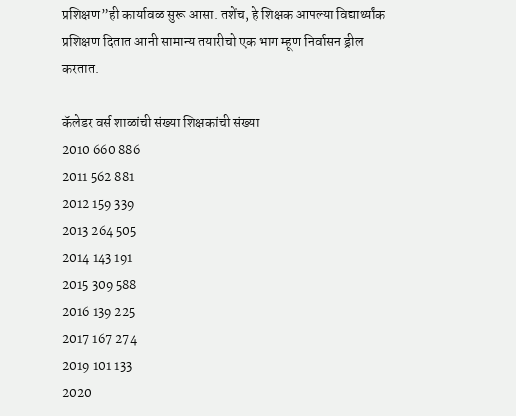प्रशिक्षण”ही कार्यावळ सुरू आसा. तशेंच, हे शिक्षक आपल्या विद्यार्थ्यांक प्रशिक्षण दितात आनी सामान्य तयारीचो एक भाग म्हूण निर्वासन ड्रील करतात.

कॅलेडर वर्स शाळांची संख्या शिक्षकांची संख्या
2010 660 886
2011 562 881
2012 159 339
2013 264 505
2014 143 191
2015 309 588
2016 139 225
2017 167 274
2019 101 133
2020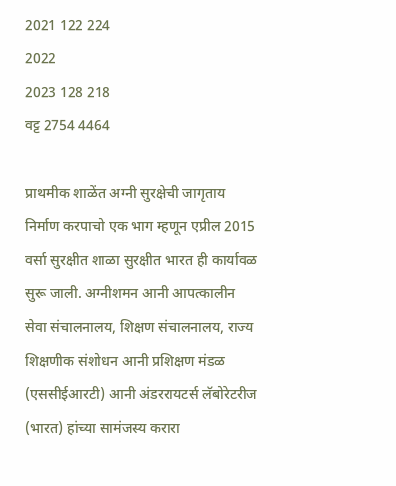2021 122 224
2022
2023 128 218
वट्ट 2754 4464

प्राथमीक शाळेंत अग्नी सुरक्षेची जागृताय निर्माण करपाचो एक भाग म्हणून एप्रील 2015 वर्सा सुरक्षीत शाळा सुरक्षीत भारत ही कार्यावळ सुरू जाली. अग्नीशमन आनी आपत्कालीन सेवा संचालनालय, शिक्षण संचालनालय, राज्य शिक्षणीक संशोधन आनी प्रशिक्षण मंडळ (एससीईआरटी) आनी अंडररायटर्स लॅबोरेटरीज (भारत) हांच्या सामंजस्य करारा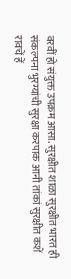वरवीं हो संयुक्त उपक्रम आसा. सुरक्षीत शाळा सुरक्षीत भारत ही संकल्पना भुरग्यांची सुरक्षा करपाक आनी तांकां सुरक्षीत कशें रावचें हें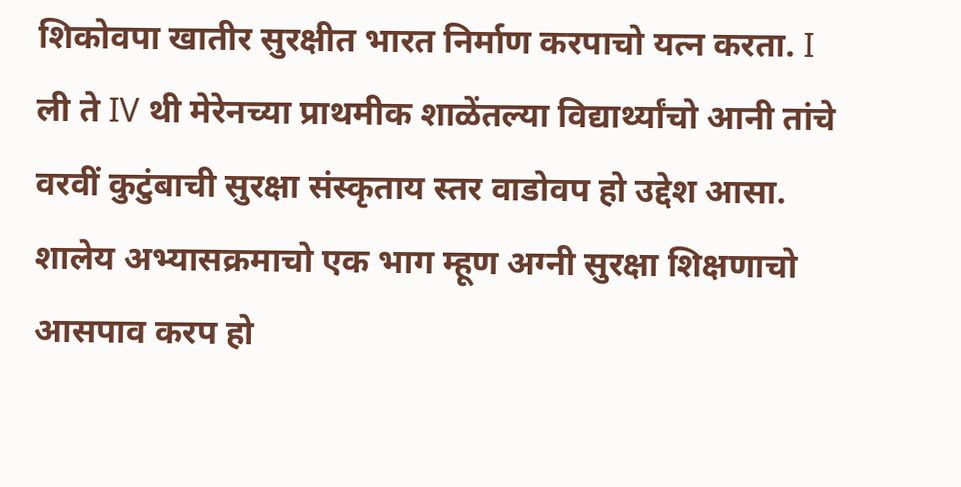शिकोवपा खातीर सुरक्षीत भारत निर्माण करपाचो यत्न करता. I ली ते IV थी मेरेनच्या प्राथमीक शाळेंतल्या विद्यार्थ्यांचो आनी तांचे वरवीं कुटुंबाची सुरक्षा संस्कृताय स्तर वाडोवप हो उद्देश आसा. शालेय अभ्यासक्रमाचो एक भाग म्हूण अग्नी सुरक्षा शिक्षणाचो आसपाव करप हो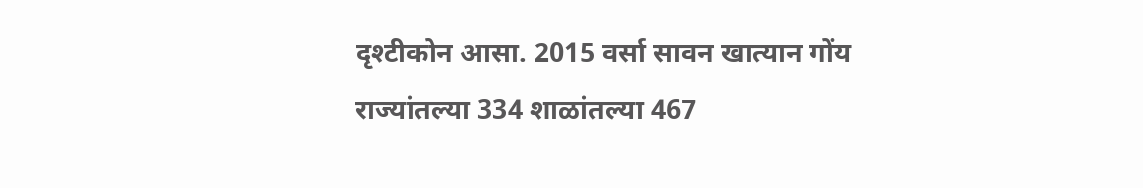दृश्टीकोन आसा. 2015 वर्सा सावन खात्यान गोंय राज्यांतल्या 334 शाळांतल्या 467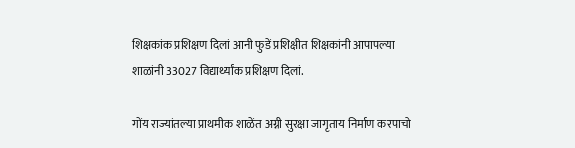शिक्षकांक प्रशिक्षण दिलां आनी फुडें प्रशिक्षीत शिक्षकांनी आपापल्या शाळांनी 33027 विद्यार्थ्यांक प्रशिक्षण दिलां.

गोंय राज्यांतल्या प्राथमीक शाळेंत अग्नी सुरक्षा जागृताय निर्माण करपाचो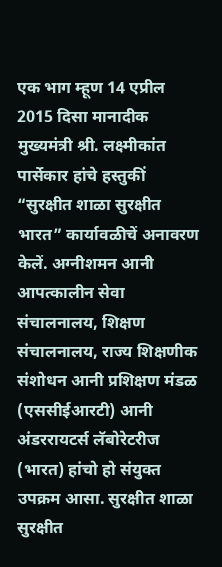एक भाग म्हूण 14 एप्रील 2015 दिसा मानादीक मुख्यमंत्री श्री. लक्ष्मीकांत पार्सेकार हांचे हस्तुकीं “सुरक्षीत शाळा सुरक्षीत भारत” कार्यावळीचें अनावरण केलें. अग्नीशमन आनी आपत्कालीन सेवा संचालनालय, शिक्षण संचालनालय, राज्य शिक्षणीक संशोधन आनी प्रशिक्षण मंडळ (एससीईआरटी) आनी अंडररायटर्स लॅबोरेटरीज (भारत) हांचो हो संयुक्त उपक्रम आसा. सुरक्षीत शाळा सुरक्षीत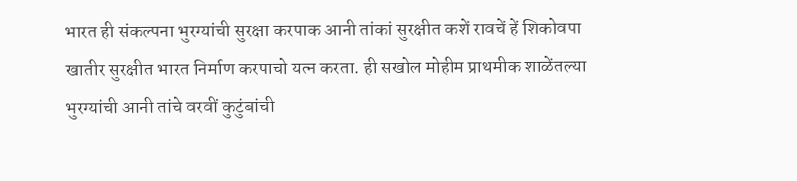भारत ही संकल्पना भुरग्यांची सुरक्षा करपाक आनी तांकां सुरक्षीत कशें रावचें हें शिकोवपा खातीर सुरक्षीत भारत निर्माण करपाचो यत्न करता. ही सखोल मोहीम प्राथमीक शाळेंतल्या भुरग्यांची आनी तांचे वरवीं कुटुंबांची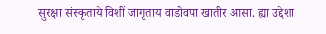सुरक्षा संस्कृताये विशीं जागृताय वाडोवपा खातीर आसा. ह्या उद्देशा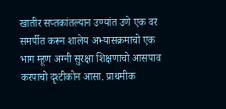खातीर सप्तकांतल्यान उण्यांत उणे एक वर समर्पीत करून शालेय अभ्यासक्रमाचो एक भाग म्हूण अग्नी सुरक्षा शिक्षणाचो आसपाव करपाचो दृश्टीकोन आसा. प्राथमीक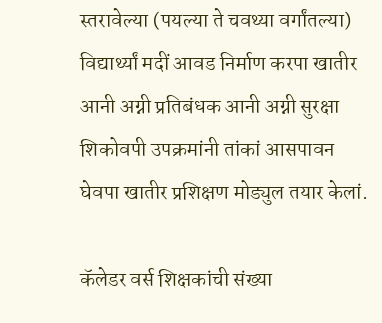स्तरावेल्या (पयल्या ते चवथ्या वर्गांतल्या) विद्यार्थ्यां मदीं आवड निर्माण करपा खातीर आनी अग्नी प्रतिबंधक आनी अग्नी सुरक्षा शिकोवपी उपक्रमांनी तांकां आसपावन घेवपा खातीर प्रशिक्षण मोड्युल तयार केलां.

कॅलेडर वर्स शिक्षकांची संख्या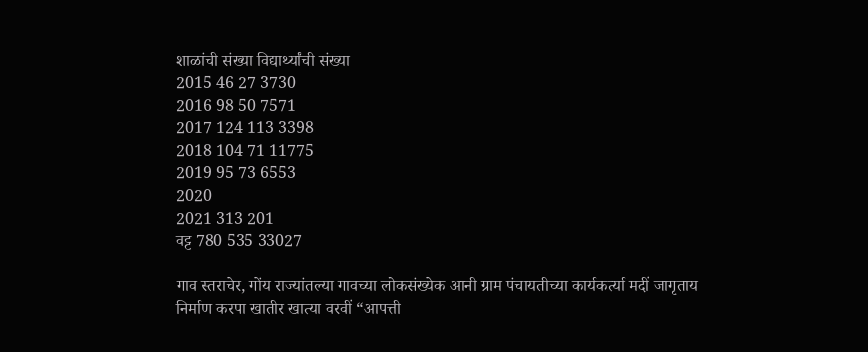शाळांची संख्या विद्यार्थ्यांची संख्या
2015 46 27 3730
2016 98 50 7571
2017 124 113 3398
2018 104 71 11775
2019 95 73 6553
2020
2021 313 201
वट्ट 780 535 33027

गाव स्तराचेर, गोंय राज्यांतल्या गावच्या लोकसंख्येक आनी ग्राम पंचायतीच्या कार्यकर्त्या मदीं जागृताय निर्माण करपा खातीर खात्या वरवीं “आपत्ती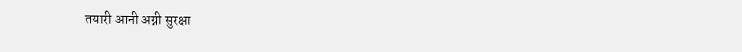तयारी आनी अग्नी सुरक्षा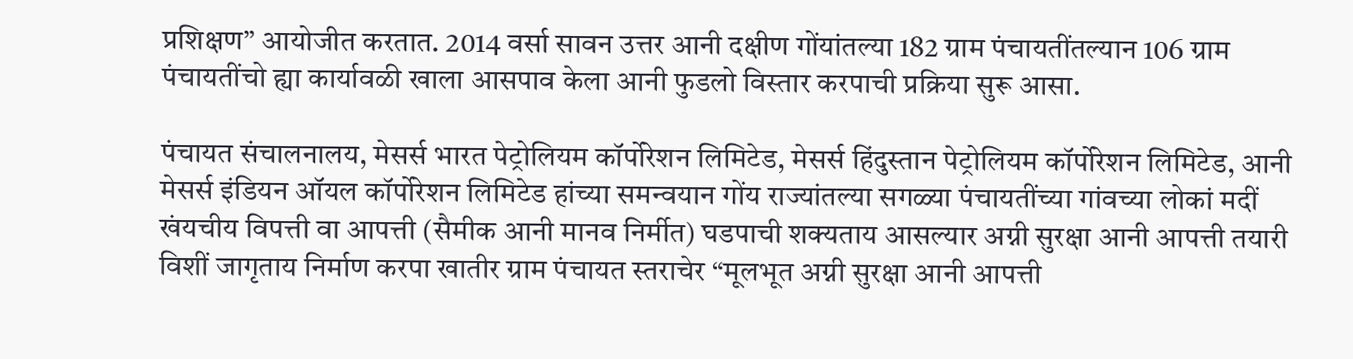प्रशिक्षण” आयोजीत करतात. 2014 वर्सा सावन उत्तर आनी दक्षीण गोंयांतल्या 182 ग्राम पंचायतींतल्यान 106 ग्राम पंचायतींचो ह्या कार्यावळी खाला आसपाव केला आनी फुडलो विस्तार करपाची प्रक्रिया सुरू आसा.

पंचायत संचालनालय, मेसर्स भारत पेट्रोलियम कॉर्पोरेशन लिमिटेड, मेसर्स हिंदुस्तान पेट्रोलियम कॉर्पोरेशन लिमिटेड, आनी मेसर्स इंडियन ऑयल कॉर्पोरेशन लिमिटेड हांच्या समन्वयान गोंय राज्यांतल्या सगळ्या पंचायतींच्या गांवच्या लोकां मदीं खंयचीय विपत्ती वा आपत्ती (सैमीक आनी मानव निर्मीत) घडपाची शक्यताय आसल्यार अग्नी सुरक्षा आनी आपत्ती तयारी विशीं जागृताय निर्माण करपा खातीर ग्राम पंचायत स्तराचेर “मूलभूत अग्नी सुरक्षा आनी आपत्ती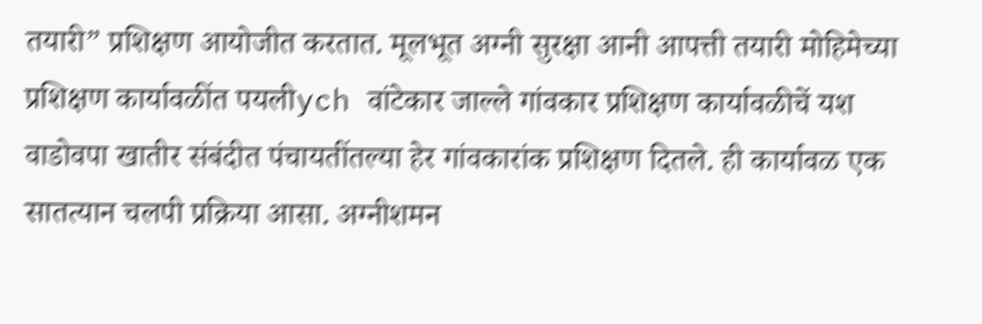तयारी” प्रशिक्षण आयोजीत करतात. मूलभूत अग्नी सुरक्षा आनी आपत्ती तयारी मोहिमेच्या प्रशिक्षण कार्यावळींत पयलीych वांटेकार जाल्ले गांवकार प्रशिक्षण कार्यावळीचें यश वाडोवपा खातीर संबंदीत पंचायतींतल्या हेर गांवकारांक प्रशिक्षण दितले. ही कार्यावळ एक सातत्यान चलपी प्रक्रिया आसा. अग्नीशमन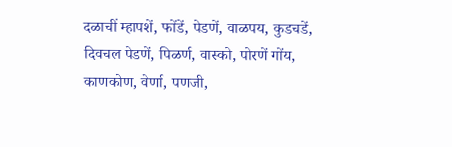दळाचीं म्हापशें, फोंडें, पेडणें, वाळपय, कुडचडें, दिवचल पेडणें, पिळर्ण, वास्को, पोरणें गोंय, काणकोण, वेर्णा, पणजी,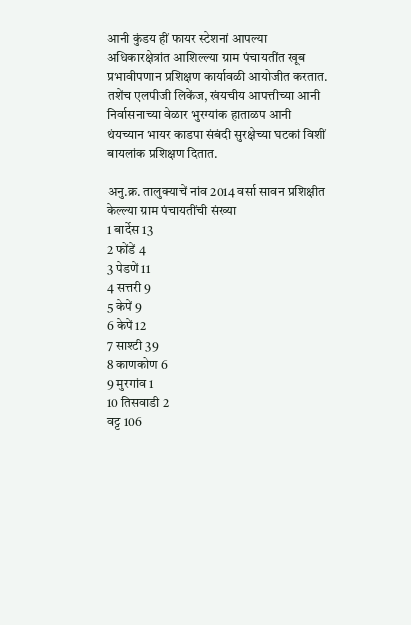आनी कुंडय हीं फायर स्टेशनां आपल्या अधिकारक्षेत्रांत आशिल्ल्या ग्राम पंचायतींत खूब प्रभावीपणान प्रशिक्षण कार्यावळी आयोजीत करतात. तशेंच एलपीजी लिकेंज, खंयचीय आपत्तीच्या आनी निर्वासनाच्या वेळार भुरग्यांक हाताळप आनी थंयच्यान भायर काडपा संबंदी सुरक्षेच्या घटकां विशीं बायलांक प्रशिक्षण दितात.

अनु.क्र. तालुक्याचें नांव 2014 वर्सा सावन प्रशिक्षीत केल्ल्या ग्राम पंचायतींची संख्या
1 बार्देस 13
2 फोंडें 4
3 पेडणें 11
4 सत्तरी 9
5 केपें 9
6 केपें 12
7 साश्टी 39
8 काणकोण 6
9 मुरगांव 1
10 तिसवाडी 2
वट्ट 106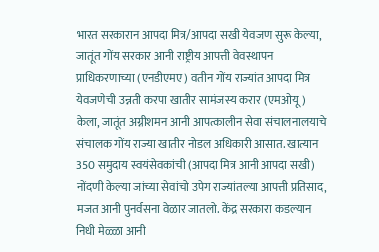भारत सरकारान आपदा मित्र/आपदा सखी येवजण सुरू केल्या, जातूंत गोंय सरकार आनी राष्ट्रीय आपत्ती वेवस्थापन प्राधिकरणाच्या (एनडीएमए) वतीन गोंय राज्यांत आपदा मित्र येवजणेची उन्नती करपा खातीर सामंजस्य करार (एमओयू) केला, जातूंत अग्नीशमन आनी आपत्कालीन सेवा संचालनालयाचे संचालक गोंय राज्या खातीर नोडल अधिकारी आसात. खात्यान 350 समुदाय स्वयंसेवकांची (आपदा मित्र आनी आपदा सखी) नोंदणी केल्या जांच्या सेवांचो उपेग राज्यांतल्या आपत्ती प्रतिसाद, मजत आनी पुनर्वसना वेळार जातलो. केंद्र सरकारा कडल्यान निधी मेळ्ळा आनी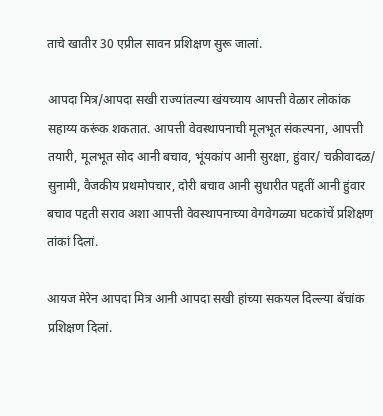ताचे खातीर 30 एप्रील सावन प्रशिक्षण सुरू जालां.

आपदा मित्र/आपदा सखी राज्यांतल्या खंयच्याय आपत्ती वेळार लोकांक सहाय्य करूंक शकतात. आपत्ती वेवस्थापनाची मूलभूत संकल्पना, आपत्ती तयारी, मूलभूत सोद आनी बचाव, भूंयकांप आनी सुरक्षा, हुंवार/ चक्रीवादळ/ सुनामी, वैजकीय प्रथमोपचार, दोरी बचाव आनी सुधारीत पद्दतीं आनी हुंवार बचाव पद्दती सराव अशा आपत्ती वेवस्थापनाच्या वेगवेगळ्या घटकांचें प्रशिक्षण तांकां दिलां.

आयज मेरेन आपदा मित्र आनी आपदा सखी हांच्या सकयल दिल्ल्या बॅचांक प्रशिक्षण दिलां.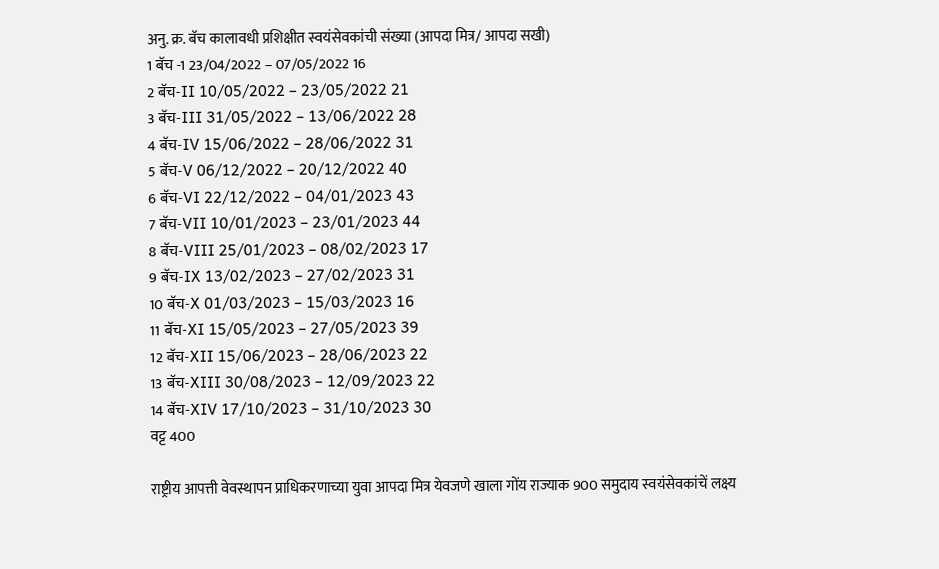अनु. क्र. बॅच कालावधी प्रशिक्षीत स्वयंसेवकांची संख्या (आपदा मित्र/ आपदा सखी)
1 बॅच -1 23/04/2022 – 07/05/2022 16
2 बॅच-II 10/05/2022 – 23/05/2022 21
3 बॅच-III 31/05/2022 – 13/06/2022 28
4 बॅच-IV 15/06/2022 – 28/06/2022 31
5 बॅच-V 06/12/2022 – 20/12/2022 40
6 बॅच-VI 22/12/2022 – 04/01/2023 43
7 बॅच-VII 10/01/2023 – 23/01/2023 44
8 बॅच-VIII 25/01/2023 – 08/02/2023 17
9 बॅच-IX 13/02/2023 – 27/02/2023 31
10 बॅच-X 01/03/2023 – 15/03/2023 16
11 बॅच-XI 15/05/2023 – 27/05/2023 39
12 बॅच-XII 15/06/2023 – 28/06/2023 22
13 बॅच-XIII 30/08/2023 – 12/09/2023 22
14 बॅच-XIV 17/10/2023 – 31/10/2023 30
वट्ट 400

राष्ट्रीय आपत्ती वेवस्थापन प्राधिकरणाच्या युवा आपदा मित्र येवजणे खाला गोंय राज्याक 900 समुदाय स्वयंसेवकांचें लक्ष्य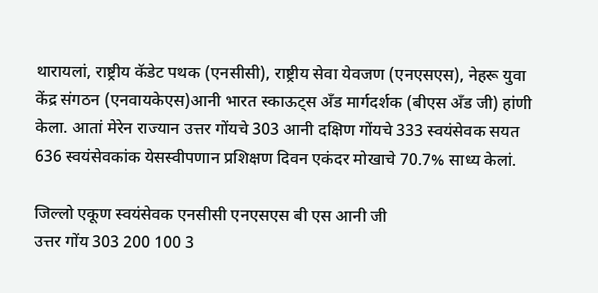थारायलां, राष्ट्रीय कॅडेट पथक (एनसीसी), राष्ट्रीय सेवा येवजण (एनएसएस), नेहरू युवा केंद्र संगठन (एनवायकेएस)आनी भारत स्काऊट्स अँड मार्गदर्शक (बीएस अँड जी) हांणी केला. आतां मेरेन राज्यान उत्तर गोंयचे 303 आनी दक्षिण गोंयचे 333 स्वयंसेवक सयत 636 स्वयंसेवकांक येसस्वीपणान प्रशिक्षण दिवन एकंदर मोखाचे 70.7% साध्य केलां.

जिल्लो एकूण स्वयंसेवक एनसीसी एनएसएस बी एस आनी जी
उत्तर गोंय 303 200 100 3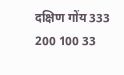दक्षिण गोंय 333 200 100 33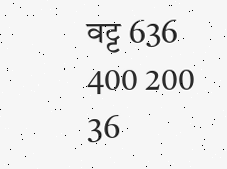वट्ट 636 400 200 36